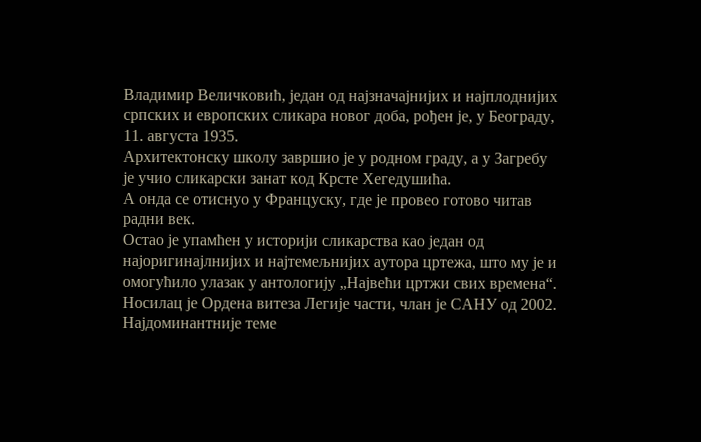Владимир Величковић, један од најзначајнијих и најплоднијих српских и европских сликара новог доба, рођен је, у Београду, 11. августа 1935.
Архитектонску школу завршио је у родном граду, а у Загребу је учио сликарски занат код Крсте Хегедушића.
А онда се отиснуо у Француску, где је провео готово читав радни век.
Остао је упамћен у историји сликарства као један од најоригинајлнијих и најтемељнијих аутора цртежа, што му је и омогућило улазак у антологију „Највећи цртжи свих времена“.
Носилац је Ордена витеза Легије части, члан је САНУ од 2002.
Најдоминантније теме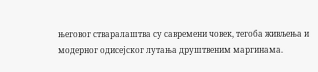његовог стваралаштва су савремени човек, тегоба живљења и модерног одисејског лутања друштвеним маргинама.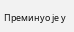Преминуо је у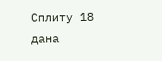Сплиту 18 дана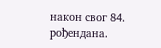након свог 84. рођендана.